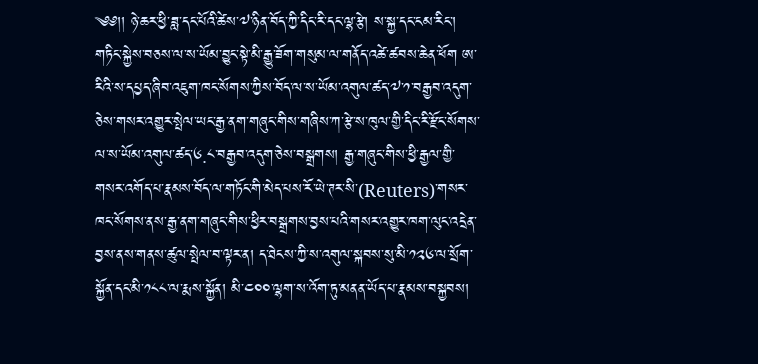༄༅།། ཉེ་ཆར་ཕྱི་ཟླ་དང་པོའི་ཚེས་༧་ཉིན་བོད་ཀྱི་དིང་རི་དང་ལྷ་རྩེ། ས་སྐྱ་དང་ངམ་རིང་། གཏིང་སྐྱེས་བཅས་ལ་ས་ཡོམ་བྱུང་སྟེ་མི་རྒྱུ་ཟོག་གསུམ་ལ་གནོད་འཚེ་ཚབས་ཆེན་ཕོག ཨ་རིའི་ས་དཔྱད་ཞིབ་འཇུག་ཁང་སོགས་ཀྱིས་བོད་ལ་ས་ཡོམ་འགུལ་ཚད་༧་༡་བརྒྱབ་འདུག་ཅེས་གསར་འགྱུར་སྤེལ་ཡང་རྒྱ་ནག་གཞུང་གིས་གཞིས་ཀ་རྩེ་ས་ཁུལ་གྱི་དིང་རི་རྫོང་སོགས་ལ་ས་ཡོམ་འགུལ་ཚད་༦.༨་བརྒྱབ་འདུག་ཅེས་བསྒྲགས། རྒྱ་གཞུང་གིས་ཕྱི་རྒྱལ་གྱི་གསར་འགོད་པ་རྣམས་བོད་ལ་གཏོང་གི་མེད་པས་རོ་ཡེ་ཊར་སི་(Reuters)་གསར་ཁང་སོགས་ནས་རྒྱ་ནག་གཞུང་གིས་ཕྱིར་བསྒྲགས་བྱས་པའི་གསར་འགྱུར་ཁག་ལུང་འདྲེན་བྱས་ནས་གནས་ཚུལ་སྤེལ་བ་ལྟར་ན། ད་ཐེངས་ཀྱི་ས་འགུལ་སྐབས་སུ་མི་༡༢༦་ལ་སྲོག་སྐྱོན་དང་མི་༡༨༨་ལ་རྨས་སྐྱོན། མི་༤༠༠་ལྷག་ས་འོག་ཏུ་མནན་ཡོད་པ་རྣམས་བསྐྱབས།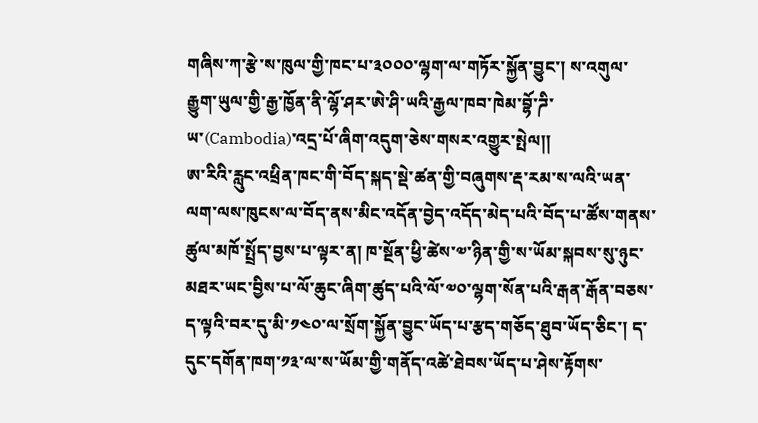གཞིས་ཀ་རྩེ་ས་ཁུལ་གྱི་ཁང་པ་༣༠༠༠་ལྷག་ལ་གཏོར་སྐྱོན་བྱུང་། ས་འགུལ་རྒྱུག་ཡུལ་གྱི་རྒྱ་ཁྱོན་ནི་ལྷོ་ཤར་ཨེ་ཤི་ཡའི་རྒྱལ་ཁབ་ཁེམ་བྷོ་ཌི་ཡ་(Cambodia)་འདྲ་པོ་ཞིག་འདུག་ཅེས་གསར་འགྱུར་སྤེལ།།
ཨ་རིའི་རླུང་འཕྲིན་ཁང་གི་བོད་སྐད་སྡེ་ཚན་གྱི་བཞུགས་རྡ་རམ་ས་ལའི་ཡན་ལག་ལས་ཁུངས་ལ་བོད་ནས་མིང་འདོན་བྱེད་འདོད་མེད་པའི་བོད་པ་ཚོས་གནས་ཚུལ་མཁོ་སྤྲོད་བྱས་པ་ལྟར་ན། ཁ་སྔོན་ཕྱི་ཚེས་༧་ཉིན་གྱི་ས་ཡོམ་སྐབས་སུ་ཉུང་མཐར་ཡང་བྱིས་པ་ལོ་ཆུང་ཞིག་ཚུད་པའི་ལོ་༧༠་ལྷག་སོན་པའི་རྒན་རྒོན་བཅས་ད་ལྟའི་བར་དུ་མི་༡༤༠་ལ་སྲོག་སྐྱོན་བྱུང་ཡོད་པ་རྩད་གཅོད་ཐུབ་ཡོད་ཅིང་། ད་དུང་དགོན་ཁག་༡༣་ལ་ས་ཡོམ་གྱི་གནོད་འཚེ་ཐེབས་ཡོད་པ་ཤེས་རྟོགས་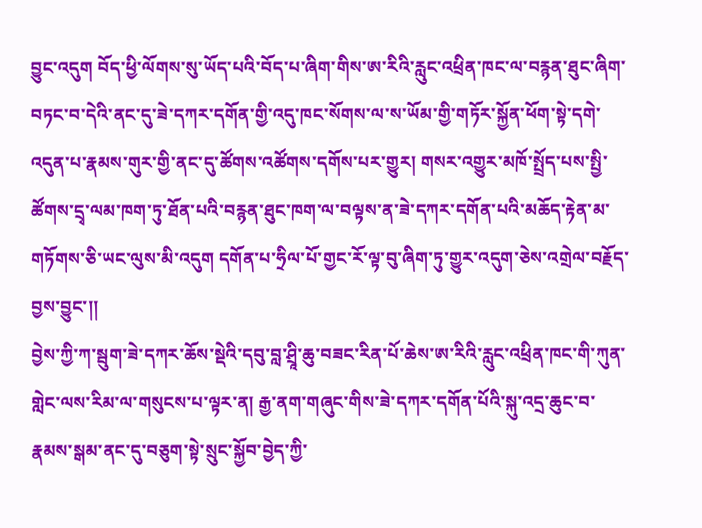བྱུང་འདུག བོད་ཕྱི་ལོགས་སུ་ཡོད་པའི་བོད་པ་ཞིག་གིས་ཨ་རིའི་རླུང་འཕྲིན་ཁང་ལ་བརྙན་ཐུང་ཞིག་བཏང་བ་དེའི་ནང་དུ་ཟེ་དཀར་དགོན་གྱི་འདུ་ཁང་སོགས་ལ་ས་ཡོམ་གྱི་གཏོར་སྐྱོན་ཕོག་སྟེ་དགེ་འདུན་པ་རྣམས་གུར་གྱི་ནང་དུ་ཚོགས་འཚོགས་དགོས་པར་གྱུར། གསར་འགྱུར་མཁོ་སྤྲོད་པས་སྤྱི་ཚོགས་དྲྭ་ལམ་ཁག་ཏུ་ཐོན་པའི་བརྙན་ཐུང་ཁག་ལ་བལྟས་ན་ཟེ་དཀར་དགོན་པའི་མཆོད་རྟེན་མ་གཏོགས་ཅི་ཡང་ལུས་མི་འདུག དགོན་པ་ཧྲིལ་པོ་གྱང་རོ་ལྟ་བུ་ཞིག་ཏུ་གྱུར་འདུག་ཅེས་འགྲེལ་བརྗོད་བྱས་བྱུང་།།
བྱེས་ཀྱི་ཀ་སྦུག་ཟེ་དཀར་ཆོས་སྡེའི་དབུ་བླ་ཤྲཱི་ཆུ་བཟང་རིན་པོ་ཆེས་ཨ་རིའི་རླུང་འཕྲིན་ཁང་གི་ཀུན་གླེང་ལས་རིམ་ལ་གསུངས་པ་ལྟར་ན། རྒྱ་ནག་གཞུང་གིས་ཟེ་དཀར་དགོན་པོའི་སྐུ་འདྲ་ཆུང་བ་རྣམས་སྒམ་ནང་དུ་བཅུག་སྟེ་སྲུང་སྐྱོབ་བྱེད་ཀྱི་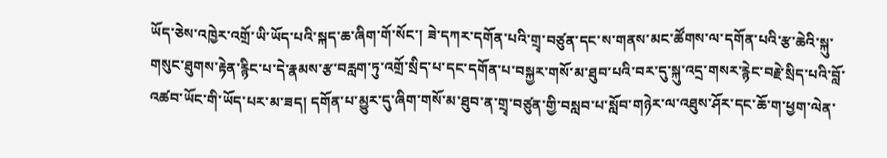ཡོད་ཅེས་འཁྱེར་འགྲོ་ཡི་ཡོད་པའི་སྐད་ཆ་ཞིག་གོ་སོང་། ཟེ་དཀར་དགོན་པའི་གྲྭ་བཙུན་དང་ས་གནས་མང་ཚོགས་ལ་དགོན་པའི་རྩ་ཆེའི་སྐུ་གསུང་ཐུགས་རྟེན་རྙིང་པ་དེ་རྣམས་རྩ་བརླག་ཏུ་འགྲོ་སྲིད་པ་དང་དགོན་པ་བསྐྱར་གསོ་མ་ཐུབ་པའི་བར་དུ་སྐུ་འདྲ་གསར་རྙེང་བརྗེ་སྲིད་པའི་བློ་འཚབ་ཡོང་གི་ཡོད་པར་མ་ཟད། དགོན་པ་མྱུར་དུ་ཞིག་གསོ་མ་ཐུབ་ན་གྲྭ་བཙུན་གྱི་བསླབ་པ་སློབ་གཉེར་ལ་འཐུས་ཤོར་དང་ཆོ་ག་ཕྱག་ལེན་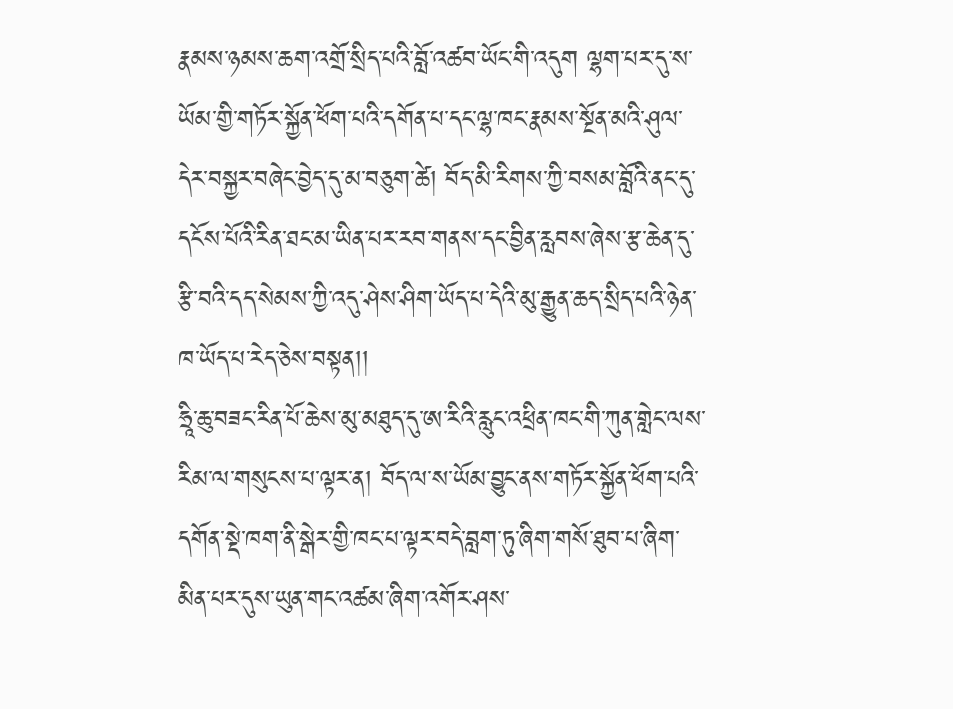རྣམས་ཉམས་ཆག་འགྲོ་སྲིད་པའི་བློ་འཚབ་ཡོང་གི་འདུག ལྷག་པར་དུ་ས་ཡོམ་གྱི་གཏོར་སྐྱོན་ཕོག་པའི་དགོན་པ་དང་ལྷ་ཁང་རྣམས་སྔོན་མའི་ཤུལ་དེར་བསྐྱར་བཞེང་བྱེད་དུ་མ་བཅུག་ཚེ། བོད་མི་རིགས་ཀྱི་བསམ་བློའི་ནང་དུ་དངོས་པོའི་རིན་ཐང་མ་ཡིན་པར་རབ་གནས་དང་བྱིན་རླབས་ཞེས་རྩ་ཆེན་དུ་རྩི་བའི་དད་སེམས་ཀྱི་འདུ་ཤེས་ཤིག་ཡོད་པ་དེའི་མུ་རྒྱུན་ཆད་སྲིད་པའི་ཉེན་ཁ་ཡོད་པ་རེད་ཅེས་བསྟན།།
ཧྲཱི་ཆུ་བཟང་རིན་པོ་ཆེས་མུ་མཐུད་དུ་ཨ་རིའི་རླུང་འཕྲིན་ཁང་གི་ཀུན་གླེང་ལས་རིམ་ལ་གསུངས་པ་ལྟར་ན། བོད་ལ་ས་ཡོམ་བྱུང་ནས་གཏོར་སྐྱོན་ཕོག་པའི་དགོན་སྡེ་ཁག་ནི་སྒེར་གྱི་ཁང་པ་ལྟར་བདེ་བླག་ཏུ་ཞིག་གསོ་ཐུབ་པ་ཞིག་མིན་པར་དུས་ཡུན་གང་འཚམ་ཞིག་འགོར་ཤས་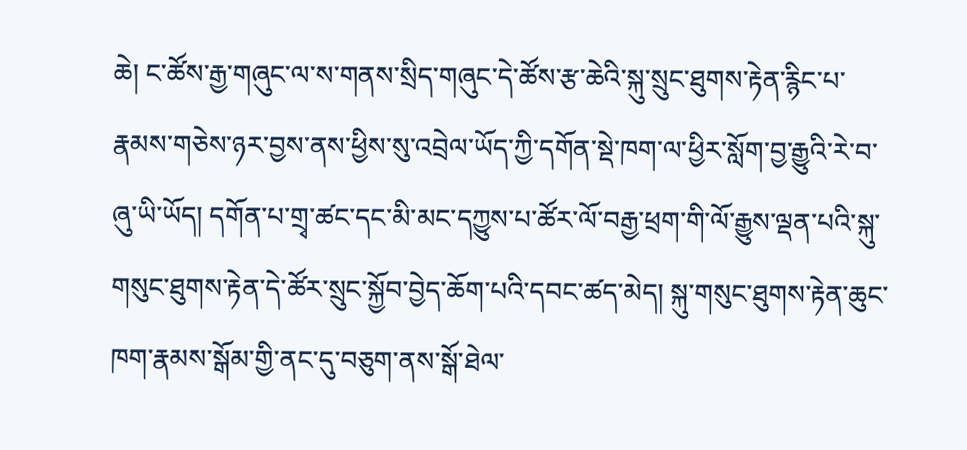ཆེ། ང་ཚོས་རྒྱ་གཞུང་ལ་ས་གནས་སྲིད་གཞུང་དེ་ཚོས་རྩ་ཆེའི་སྐུ་སྲུང་ཐུགས་རྟེན་རྙིང་པ་རྣམས་གཅེས་ཉར་བྱས་ནས་ཕྱིས་སུ་འབྲེལ་ཡོད་ཀྱི་དགོན་སྡེ་ཁག་ལ་ཕྱིར་སློག་བྱ་རྒྱུའི་རེ་བ་ཞུ་ཡི་ཡོད། དགོན་པ་གྲྭ་ཚང་དང་མི་མང་དཀྱུས་པ་ཚོར་ལོ་བརྒྱ་ཕྲག་གི་ལོ་རྒྱུས་ལྡན་པའི་སྐུ་གསུང་ཐུགས་རྟེན་དེ་ཚོར་སྲུང་སྐྱོབ་བྱེད་ཆོག་པའི་དབང་ཚད་མེད། སྐུ་གསུང་ཐུགས་རྟེན་ཆུང་ཁག་རྣམས་སྒོམ་གྱི་ནང་དུ་བཅུག་ནས་སྒོ་ཐེལ་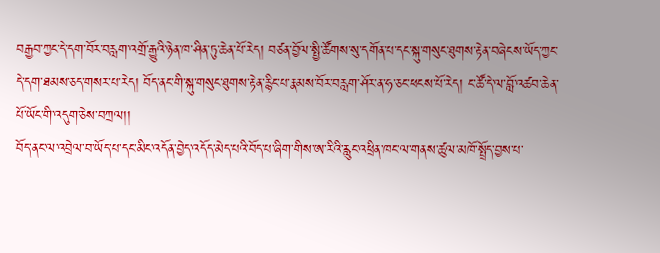བརྒྱབ་ཀྱང་དེ་དག་བོར་བརླག་འགྲོ་རྒྱུའི་ཉེན་ཁ་ཤིན་ཏུ་ཆེན་པོ་རེད། བཙན་བྱོལ་སྤྱི་ཚོགས་སུ་དགོན་པ་དང་སྐུ་གསུང་ཐུགས་རྟེན་བཞེངས་ཡོད་ཀྱང་དེ་དག་ཐམས་ཅད་གསར་པ་རེད། བོད་ནང་གི་སྐུ་གསུང་ཐུགས་རྟེན་རྙིང་པ་རྣམས་བོར་བརླག་ཤོར་ན་ཧ་ཅང་ཕངས་པོ་རེད། ང་ཚོ་དེ་ལ་བློ་འཚབ་ཆེན་པོ་ཡོང་གི་འདུག་ཅེས་བཀྲལ།།
བོད་ནང་ལ་འབྲེལ་བ་ཡོད་པ་དང་མིང་འདོན་བྱེད་འདོད་མེད་པའི་བོད་པ་ཞིག་གིས་ཨ་རིའི་རླུང་འཕྲིན་ཁང་ལ་གནས་ཚུལ་མཁོ་སྤྲོད་བྱས་པ་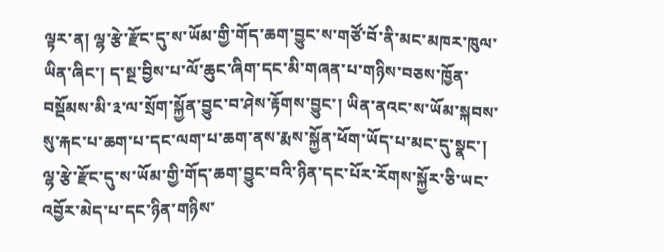ལྟར་ན། ལྷ་རྩེ་རྫོང་དུ་ས་ཡོམ་གྱི་གོད་ཆག་བྱུང་ས་གཙོ་བོ་ནི་མང་མཁར་ཁུལ་ཡིན་ཞིང་། ད་སྔ་བྱིས་པ་ལོ་ཆུང་ཞིག་དང་མི་གཞན་པ་གཉིས་བཅས་ཁྱོན་བསྡོམས་མི་༣་ལ་སྲོག་སྐྱོན་བྱུང་བ་ཤེས་རྟོགས་བྱུང་། ཡིན་ནའང་ས་ཡོམ་སྐབས་སུ་རྐང་པ་ཆག་པ་དང་ལག་པ་ཆག་ནས་རྨས་སྐྱོན་ཕོག་ཡོད་པ་མང་དུ་སྣང་། ལྷ་རྩེ་རྫོང་དུ་ས་ཡོམ་གྱི་གོད་ཆག་བྱུང་བའི་ཉིན་དང་པོར་རོགས་སྐྱོར་ཅི་ཡང་འབྱོར་མེད་པ་དང་ཉིན་གཉིས་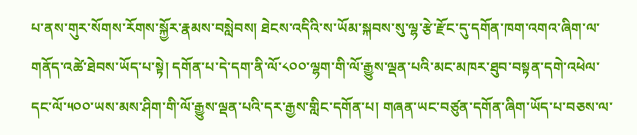པ་ནས་གུར་སོགས་རོགས་སྐྱོར་རྣམས་བསླེབས། ཐེངས་འདིའི་ས་ཡོམ་སྐབས་སུ་ལྷ་རྩེ་རྫོང་དུ་དགོན་ཁག་འགའ་ཞིག་ལ་གནོད་འཚེ་ཐེབས་ཡོད་པ་སྟེ། དགོན་པ་དེ་དག་ནི་ལོ་༨༠༠་ལྷག་གི་ལོ་རྒྱུས་ལྡན་པའི་མང་མཁར་ཐུབ་བསྟན་དགེ་འཕེལ་དང་ལོ་༥༠༠་ཡས་མས་ཤིག་གི་ལོ་རྒྱུས་ལྡན་པའི་དར་རྒྱས་གླིང་དགོན་པ། གཞན་ཡང་བཙུན་དགོན་ཞིག་ཡོད་པ་བཅས་ལ་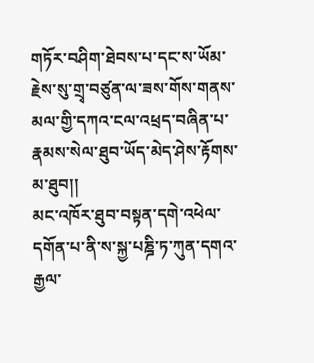གཏོར་བཤིག་ཐེབས་པ་དང་ས་ཡོམ་རྗེས་སུ་གྲྭ་བཙུན་ལ་ཟས་གོས་གནས་མལ་གྱི་དཀའ་ངལ་འཕྲད་བཞིན་པ་རྣམས་སེལ་ཐུབ་ཡོད་མེད་ཤེས་རྟོགས་མ་ཐུབ།།
མང་འཁོར་ཐུབ་བསྟན་དགེ་འཕེལ་དགོན་པ་ནི་ས་སྐྱ་པཎྜི་ཏ་ཀུན་དགའ་རྒྱལ་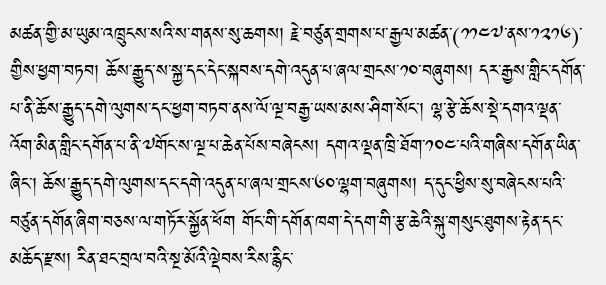མཚན་གྱི་མ་ཡུམ་འཁྲུངས་སའི་ས་གནས་སུ་ཆགས། རྗེ་བཙུན་གྲགས་པ་རྒྱལ་མཚན་(༡༡༤༧་ནས་༡༢༡༦)་གྱིས་ཕྱག་བཏབ། ཆོས་རྒྱུད་ས་སྐྱ་དང་དེང་སྐབས་དགེ་འདུན་པ་ཞལ་གྲངས་༡༠་བཞུགས། དར་རྒྱས་གླིང་དགོན་པ་ནི་ཆོས་རྒྱུད་དགེ་ལུགས་དང་ཕྱག་བཏབ་ནས་ལོ་ལྔ་བརྒྱ་ཡས་མས་ཤིག་སོང་། ལྷ་རྩེ་ཆོས་སྡེ་དགའ་ལྡན་འོག་མིན་གླིང་དགོན་པ་ནི་༧གོང་ས་ལྔ་པ་ཆེན་པོས་བཞེངས། དགའ་ལྡན་ཁྲི་ཐོག་༡༠༤་པའི་གཞིས་དགོན་ཡིན་ཞིང་། ཆོས་རྒྱུད་དགེ་ལུགས་དང་དགེ་འདུན་པ་ཞལ་གྲངས་༦༠་ལྷག་བཞུགས། ད་དུང་ཕྱིས་སུ་བཞེངས་པའི་བཙུན་དགོན་ཞིག་བཅས་ལ་གཏོར་སྐྱོན་ཕོག གོང་གི་དགོན་ཁག་དེ་དག་གི་རྩ་ཆེའི་སྐུ་གསུང་ཐུགས་རྟེན་དང་མཆོད་རྫས། རིན་ཐང་བྲལ་བའི་སྔ་མོའི་ལྡེབས་རིས་རྙིང་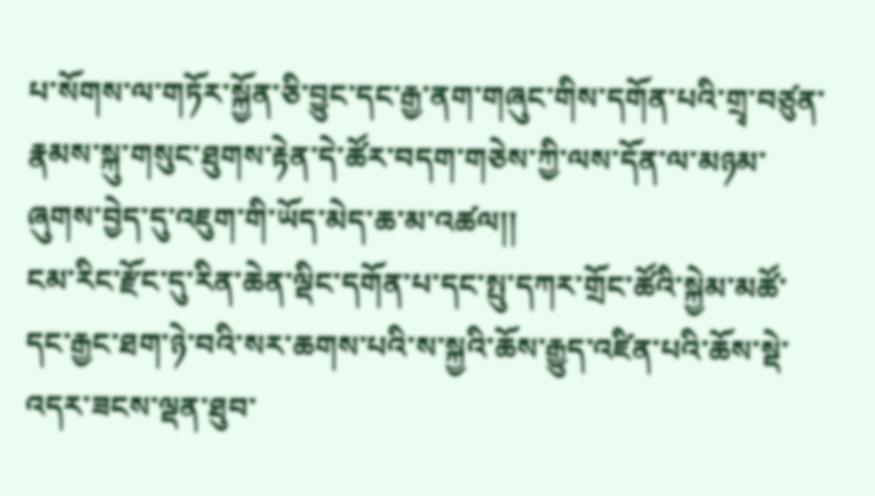པ་སོགས་ལ་གཏོར་སྐྱོན་ཅི་བྱུང་དང་རྒྱ་ནག་གཞུང་གིས་དགོན་པའི་གྲྭ་བཙུན་རྣམས་སྐུ་གསུང་ཐུགས་རྟེན་དེ་ཚོར་བདག་གཅེས་ཀྱི་ལས་དོན་ལ་མཉམ་ཞུགས་བྱེད་དུ་འཇུག་གི་ཡོད་མེད་ཆ་མ་འཚལ།།
ངམ་རིང་རྫོང་དུ་རིན་ཆེན་ལྡིང་དགོན་པ་དང་སྤུ་དཀར་གྲོང་ཚོའི་སྐྱེམ་མཚོ་དང་རྒྱང་ཐག་ཉེ་བའི་སར་ཆགས་པའི་ས་སྐྱའི་ཆོས་རྒྱུད་འཛིན་པའི་ཆོས་སྡེ་འདར་ཟངས་ལྡན་ཐུབ་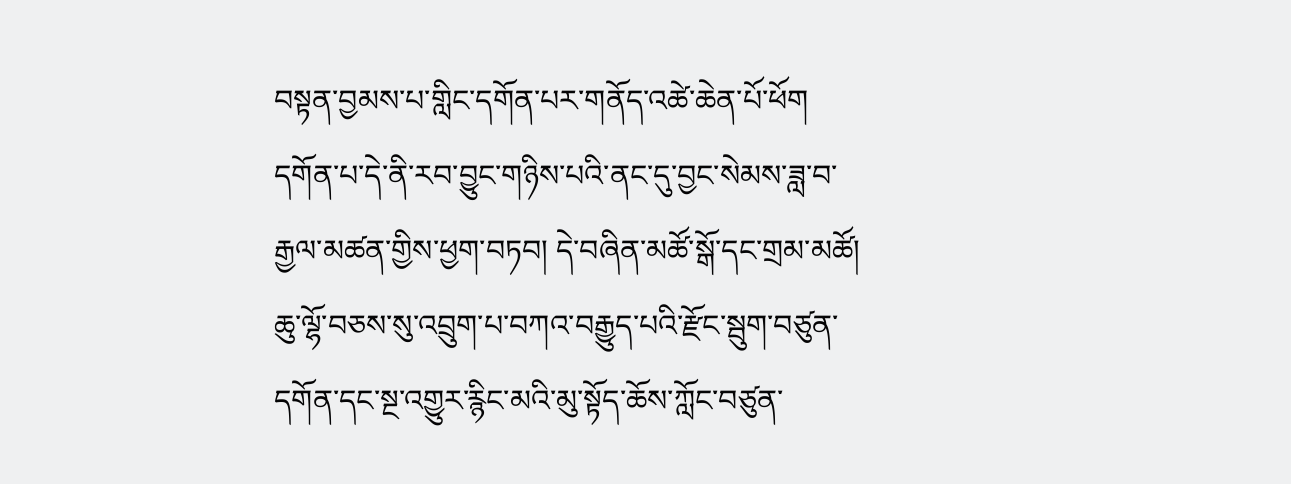བསྟན་བྱམས་པ་གླིང་དགོན་པར་གནོད་འཚེ་ཆེན་པོ་ཕོག དགོན་པ་དེ་ནི་རབ་བྱུང་གཉིས་པའི་ནང་དུ་བྱང་སེམས་ཟླ་བ་རྒྱལ་མཚན་གྱིས་ཕྱག་བཏབ། དེ་བཞིན་མཚོ་སྒོ་དང་གྲམ་མཚོ། ཆུ་ལྷོ་བཅས་སུ་འབྲུག་པ་བཀའ་བརྒྱུད་པའི་རྫོང་སྦུག་བཙུན་དགོན་དང་སྔ་འགྱུར་རྙིང་མའི་མུ་སྟོད་ཆོས་ཀློང་བཙུན་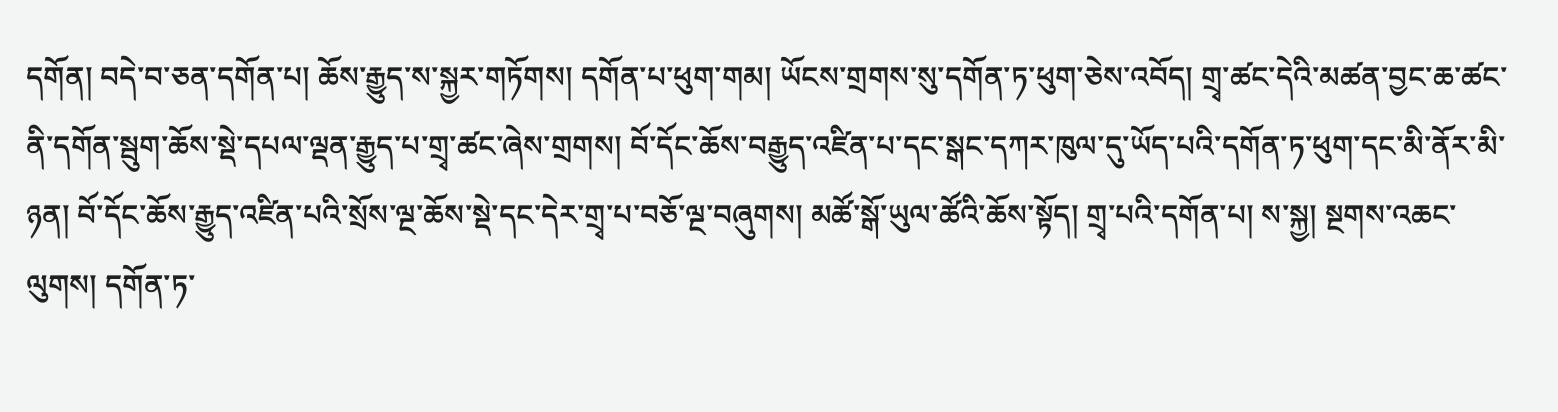དགོན། བདེ་བ་ཅན་དགོན་པ། ཆོས་རྒྱུད་ས་སྐྱར་གཏོགས། དགོན་པ་ཕུག་གམ། ཡོངས་གྲགས་སུ་དགོན་ཏ་ཕུག་ཅེས་འབོད། གྲྭ་ཚང་དེའི་མཚན་བྱང་ཆ་ཚང་ནི་དགོན་སྦུག་ཆོས་སྡེ་དཔལ་ལྡན་རྒྱུད་པ་གྲྭ་ཚང་ཞེས་གྲགས། བོ་དོང་ཆོས་བརྒྱུད་འཛིན་པ་དང་སྒང་དཀར་ཁུལ་དུ་ཡོད་པའི་དགོན་ཏ་ཕུག་དང་མི་ནོར་མི་ཉན། བོ་དོང་ཆོས་རྒྱུད་འཛིན་པའི་སྲོས་ལྔ་ཆོས་སྡེ་དང་དེར་གྲྭ་པ་བཅོ་ལྔ་བཞུགས། མཚོ་སྒོ་ཡུལ་ཚོའི་ཆོས་སྟོད། གྲྭ་པའི་དགོན་པ། ས་སྐྱ། སྔགས་འཆང་ལུགས། དགོན་ཏ་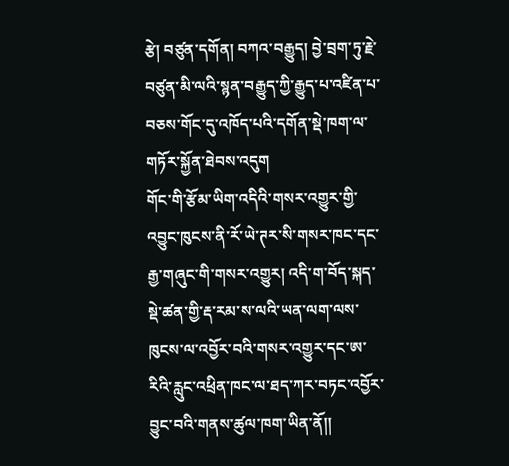རྩེ། བཙུན་དགོན། བཀའ་བརྒྱུད། བྱེ་བྲག་ཏུ་རྗེ་བཙུན་མི་ལའི་སྙན་བརྒྱུད་ཀྱི་རྒྱུད་པ་འཛིན་པ་བཅས་གོང་དུ་འཁོད་པའི་དགོན་སྡེ་ཁག་ལ་གཏོར་སྐྱོན་ཐེབས་འདུག
གོང་གི་རྩོམ་ཡིག་འདིའི་གསར་འགྱུར་གྱི་འབྱུང་ཁུངས་ནི་རོ་ཡེ་ཊར་སི་གསར་ཁང་དང་རྒྱ་གཞུང་གི་གསར་འགྱུར། འདི་ག་བོད་སྐད་སྡེ་ཚན་གྱི་རྡ་རམ་ས་ལའི་ཡན་ལག་ལས་ཁུངས་ལ་འབྱོར་བའི་གསར་འགྱུར་དང་ཨ་རིའི་རླུང་འཕྲིན་ཁང་ལ་ཐད་ཀར་བཏང་འབྱོར་བྱུང་བའི་གནས་ཚུལ་ཁག་ཡིན་ནོ།།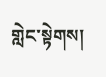གླེང་སྟེགས།